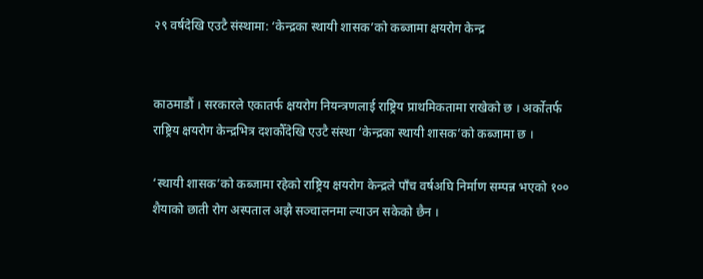२९ वर्षदेखि एउटै संस्थामा: ‘केन्द्रका स्थायी शासक’को कब्जामा क्षयरोग केन्द्र


काठमाडौं । सरकारले एकातर्फ क्षयरोग नियन्त्रणलाई राष्ट्रिय प्राथमिकतामा राखेको छ । अर्कोतर्फ राष्ट्रिय क्षयरोग केन्द्रभित्र दशकौँदेखि एउटै संस्था ‘केन्द्रका स्थायी शासक’को कब्जामा छ ।

‘स्थायी शासक’को कब्जामा रहेको राष्ट्रिय क्षयरोग केन्द्रले पाँच वर्षअघि निर्माण सम्पन्न भएको १०० शैयाको छाती रोग अस्पताल अझै सञ्चालनमा ल्याउन सकेको छैन ।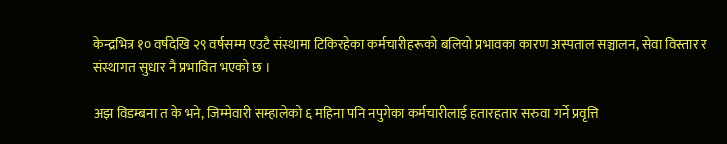केन्द्रभित्र १० वर्षदेखि २९ वर्षसम्म एउटै संस्थामा टिकिरहेका कर्मचारीहरूको बलियो प्रभावका कारण अस्पताल सञ्चालन, सेवा विस्तार र संस्थागत सुधार नै प्रभावित भएको छ ।

अझ विडम्बना त के भने, जिम्मेवारी सम्हालेको ६ महिना पनि नपुगेका कर्मचारीलाई हतारहतार सरुवा गर्ने प्रवृत्ति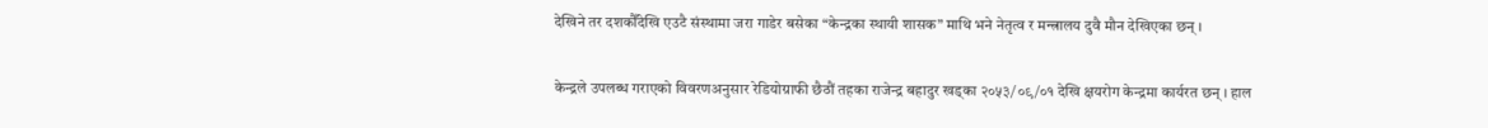देखिने तर दशकौँदेखि एउटै संस्थामा जरा गाडेर बसेका “केन्द्रका स्थायी शासक” माथि भने नेतृत्व र मन्त्रालय दुवै मौन देखिएका छन् ।

केन्द्रले उपलब्ध गराएको विवरणअनुसार रेडियोग्राफी छैठौं तहका राजेन्द्र बहादुर खड्का २०५३/०९/०१ देखि क्षयरोग केन्द्रमा कार्यरत छन् । हाल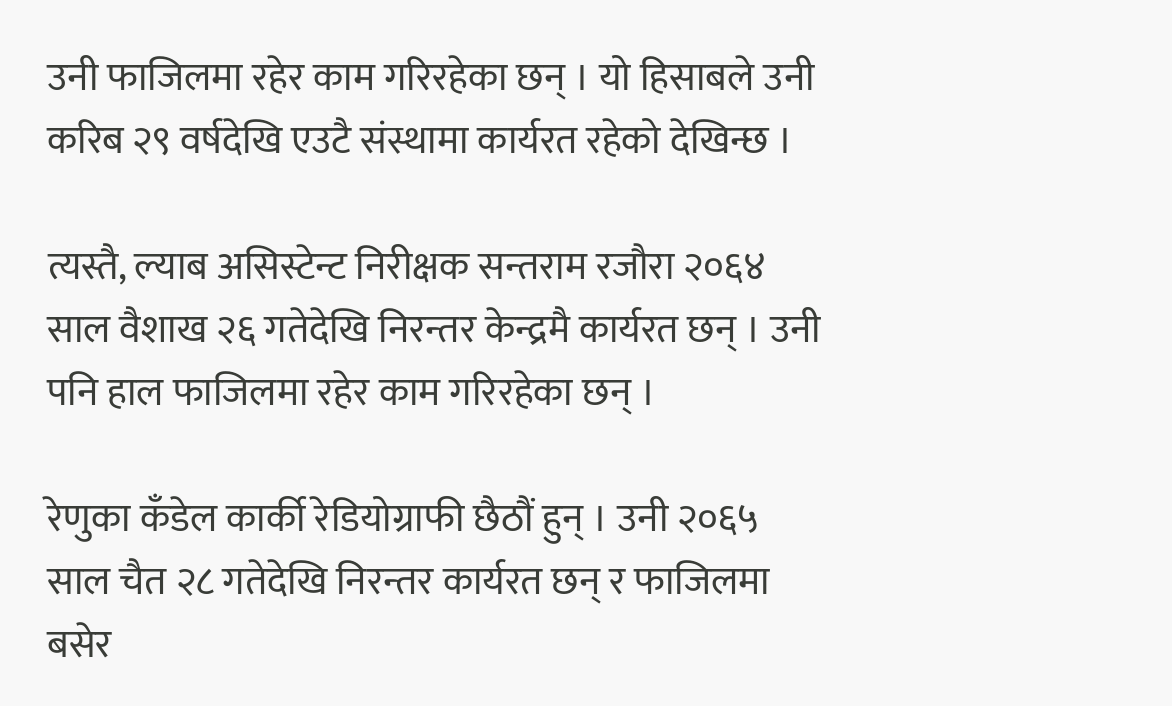उनी फाजिलमा रहेर काम गरिरहेका छन् । यो हिसाबले उनी करिब २९ वर्षदेखि एउटै संस्थामा कार्यरत रहेको देखिन्छ ।

त्यस्तै, ल्याब असिस्टेन्ट निरीक्षक सन्तराम रजौरा २०६४ साल वैशाख २६ गतेदेखि निरन्तर केन्द्रमै कार्यरत छन् । उनी पनि हाल फाजिलमा रहेर काम गरिरहेका छन् ।

रेणुका कँडेल कार्की रेडियोग्राफी छैठौं हुन् । उनी २०६५ साल चैत २८ गतेदेखि निरन्तर कार्यरत छन् र फाजिलमा बसेर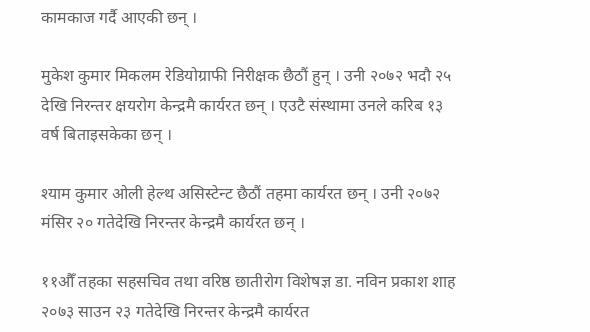कामकाज गर्दै आएकी छन् ।

मुकेश कुमार मिकलम रेडियोग्राफी निरीक्षक छैठौं हुन् । उनी २०७२ भदौ २५ देखि निरन्तर क्षयरोग केन्द्रमै कार्यरत छन् । एउटै संस्थामा उनले करिब १३ वर्ष बिताइसकेका छन् ।

श्याम कुमार ओली हेल्थ असिस्टेन्ट छैठौं तहमा कार्यरत छन् । उनी २०७२ मंसिर २० गतेदेखि निरन्तर केन्द्रमै कार्यरत छन् ।

११औँ तहका सहसचिव तथा वरिष्ठ छातीरोग विशेषज्ञ डा. नविन प्रकाश शाह २०७३ साउन २३ गतेदेखि निरन्तर केन्द्रमै कार्यरत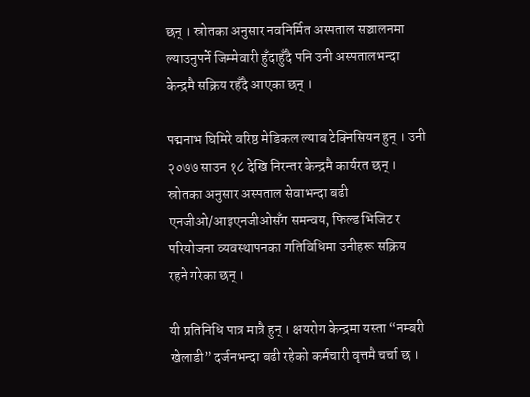छन् । स्रोतका अनुसार नवनिर्मित अस्पताल सञ्चालनमा ल्याउनुपर्ने जिम्मेवारी हुँदाहुँदै पनि उनी अस्पतालभन्दा केन्द्रमै सक्रिय रहँदै आएका छन् ।

पद्मनाभ घिमिरे वरिष्ठ मेडिकल ल्याब टेक्निसियन हुन् । उनी २०७७ साउन १८ देखि निरन्तर केन्द्रमै कार्यरत छन् । स्रोतका अनुसार अस्पताल सेवाभन्दा बढी एनजीओ/आइएनजीओसँग समन्वय, फिल्ड भिजिट र परियोजना व्यवस्थापनका गतिविधिमा उनीहरू सक्रिय रहने गरेका छन् ।

यी प्रतिनिधि पात्र मात्रै हुन् । क्षयरोग केन्द्रमा यस्ता “नम्बरी खेलाडी” दर्जनभन्दा बढी रहेको कर्मचारी वृत्तमै चर्चा छ ।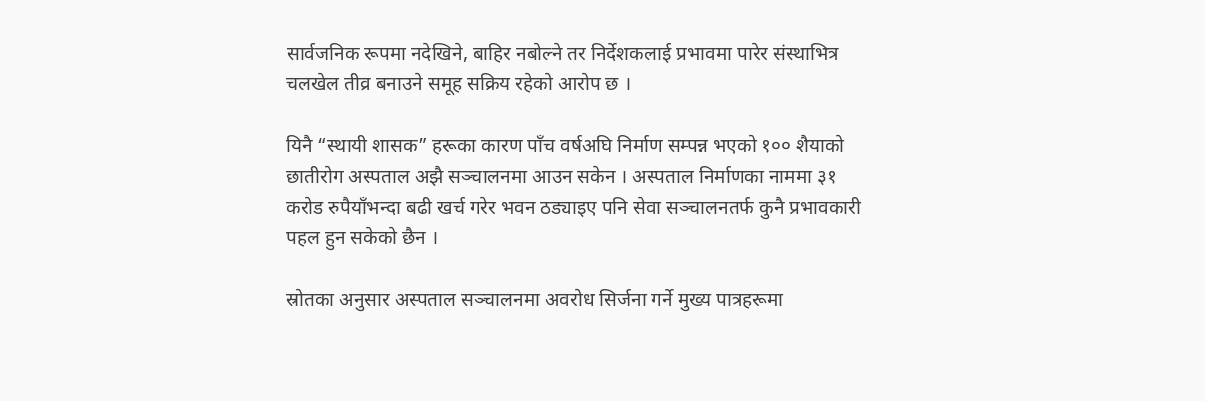सार्वजनिक रूपमा नदेखिने, बाहिर नबोल्ने तर निर्देशकलाई प्रभावमा पारेर संस्थाभित्र चलखेल तीव्र बनाउने समूह सक्रिय रहेको आरोप छ ।

यिनै “स्थायी शासक” हरूका कारण पाँच वर्षअघि निर्माण सम्पन्न भएको १०० शैयाको छातीरोग अस्पताल अझै सञ्चालनमा आउन सकेन । अस्पताल निर्माणका नाममा ३१ करोड रुपैयाँभन्दा बढी खर्च गरेर भवन ठड्याइए पनि सेवा सञ्चालनतर्फ कुनै प्रभावकारी पहल हुन सकेको छैन ।

स्रोतका अनुसार अस्पताल सञ्चालनमा अवरोध सिर्जना गर्ने मुख्य पात्रहरूमा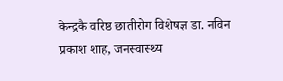केन्द्रकै वरिष्ठ छातीरोग विशेषज्ञ डा. नविन प्रकाश शाह, जनस्वास्थ्य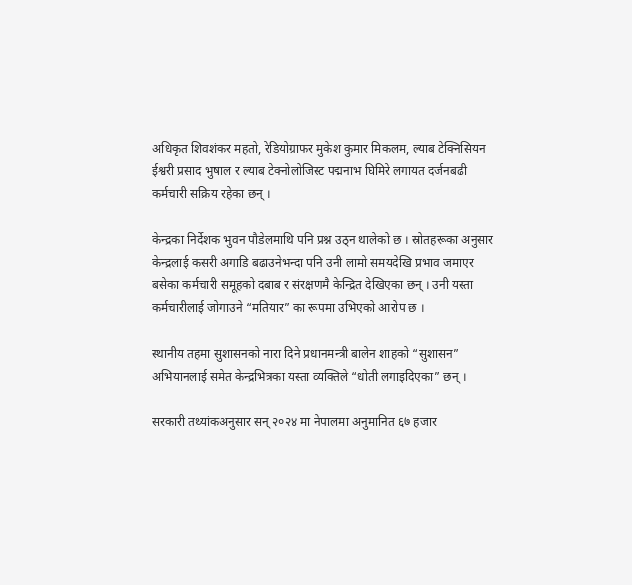अधिकृत शिवशंकर महतो, रेडियोग्राफर मुकेश कुमार मिकलम, ल्याब टेक्निसियन ईश्वरी प्रसाद भुषाल र ल्याब टेक्नोलोजिस्ट पद्मनाभ घिमिरे लगायत दर्जनबढी कर्मचारी सक्रिय रहेका छन् ।

केन्द्रका निर्देशक भुवन पौडेलमाथि पनि प्रश्न उठ्न थालेको छ । स्रोतहरूका अनुसार केन्द्रलाई कसरी अगाडि बढाउनेभन्दा पनि उनी लामो समयदेखि प्रभाव जमाएर बसेका कर्मचारी समूहको दबाब र संरक्षणमै केन्द्रित देखिएका छन् । उनी यस्ता कर्मचारीलाई जोगाउने “मतियार” का रूपमा उभिएको आरोप छ ।

स्थानीय तहमा सुशासनको नारा दिने प्रधानमन्त्री बालेन शाहको “सुशासन” अभियानलाई समेत केन्द्रभित्रका यस्ता व्यक्तिले “धोती लगाइदिएका” छन् ।

सरकारी तथ्यांकअनुसार सन् २०२४ मा नेपालमा अनुमानित ६७ हजार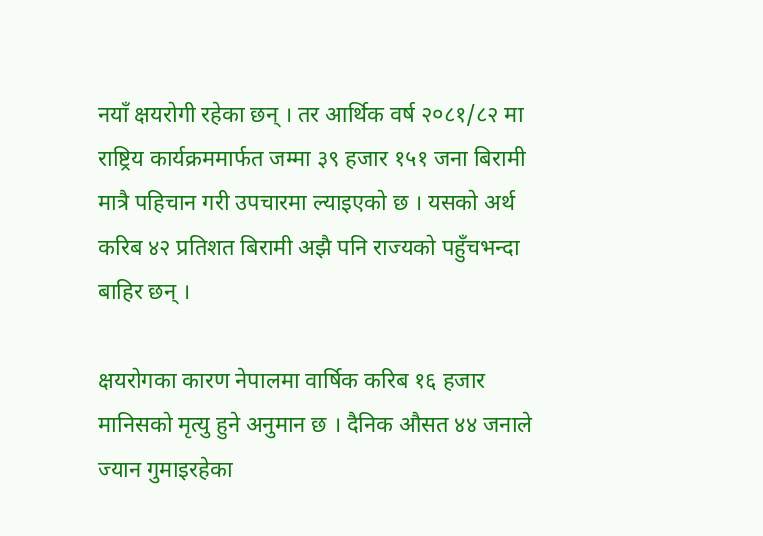नयाँ क्षयरोगी रहेका छन् । तर आर्थिक वर्ष २०८१/८२ मा राष्ट्रिय कार्यक्रममार्फत जम्मा ३९ हजार १५१ जना बिरामी मात्रै पहिचान गरी उपचारमा ल्याइएको छ । यसको अर्थ करिब ४२ प्रतिशत बिरामी अझै पनि राज्यको पहुँचभन्दा बाहिर छन् ।

क्षयरोगका कारण नेपालमा वार्षिक करिब १६ हजार मानिसको मृत्यु हुने अनुमान छ । दैनिक औसत ४४ जनाले ज्यान गुमाइरहेका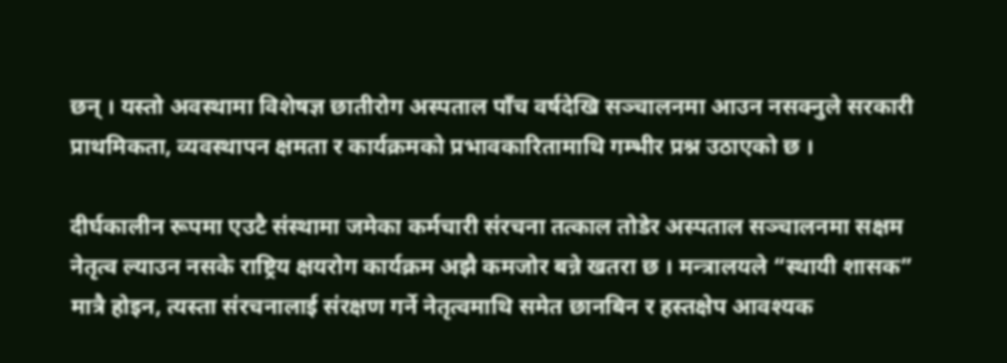छन् । यस्तो अवस्थामा विशेषज्ञ छातीरोग अस्पताल पाँच वर्षदेखि सञ्चालनमा आउन नसक्नुले सरकारी प्राथमिकता, व्यवस्थापन क्षमता र कार्यक्रमको प्रभावकारितामाथि गम्भीर प्रश्न उठाएको छ ।

दीर्घकालीन रूपमा एउटै संस्थामा जमेका कर्मचारी संरचना तत्काल तोडेर अस्पताल सञ्चालनमा सक्षम नेतृत्व ल्याउन नसके राष्ट्रिय क्षयरोग कार्यक्रम अझै कमजोर बन्ने खतरा छ । मन्त्रालयले “स्थायी शासक” मात्रै होइन, त्यस्ता संरचनालाई संरक्षण गर्ने नेतृत्वमाथि समेत छानबिन र हस्तक्षेप आवश्यक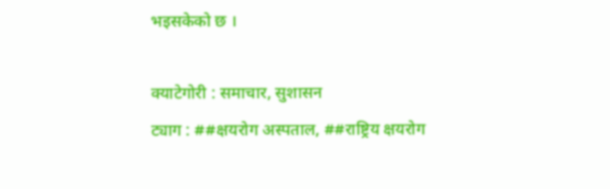भइसकेको छ ।

क्याटेगोरी : समाचार, सुशासन
ट्याग : ##क्षयरोग अस्पताल, ##राष्ट्रिय क्षयरोग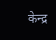केन्द्र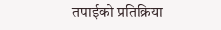तपाईको प्रतिक्रिया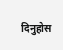दिनुहोस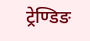ट्रेण्डिङ